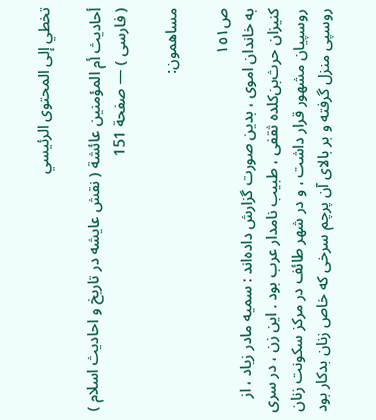تخطي إلى المحتوى الرئيسي

أحاديث أم المؤمنين عائشة ( نقش عايشه در تاريخ و احاديث اسلام ) ( فارسى ) — صفحة 151

مساهمون:

ص١٥١
به خاندان اموى ، بدين صورت گزارش داده‌اند : سميه مادر زياد ، از كنيزان حرث‌بن‌كلده ثقفى ، طبيب نامدار عرب بود . اين زن ، در سرى روسپيان مشهور قرار داشت ، و در شهر طائف در مركز سكونت زنان روسپى منزل گرفته و بر بالاى آن پرچم سرخى كه خاص زنان بدكار بود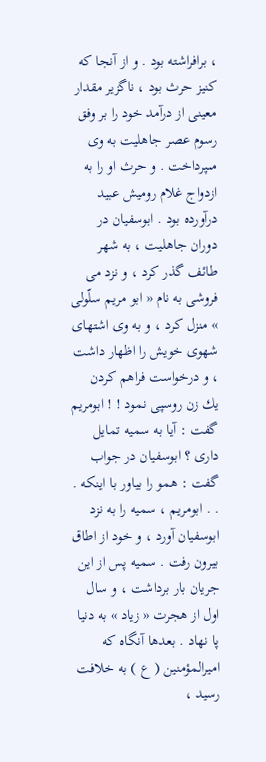، برافراشته بود . و از آنجا كه كنيز حرث بود ، ناگزير مقدار معينى از درآمد خود را بر وفق رسوم عصر جاهليت به وى مىپرداخت . و حرث او را به ازدواج غلام روميش عبيد درآورده بود . ابوسفيان در دوران جاهليت ، به شهر طائف گذر كرد ، و نزد مى فروشى به نام « ابو مريم سلّولى » منزل كرد ، و به وى اشتهاى شهوى خويش را اظهار داشت ، و درخواست فراهم كردن يك زن روسپى نمود ! ! ابومريم گفت : آيا به سميه تمايل دارى ؟ ابوسفيان در جواب گفت : همو را بياور با اينكه . . . ابومريم ، سميه را به نزد ابوسفيان آورد ، و خود از اطاق بيرون رفت . سميه پس از اين جريان بار برداشت ، و سال اول از هجرت « زياد » به دنيا پا نهاد . بعدها آنگاه كه اميرالمؤمنين ( ع ) به خلافت رسيد ،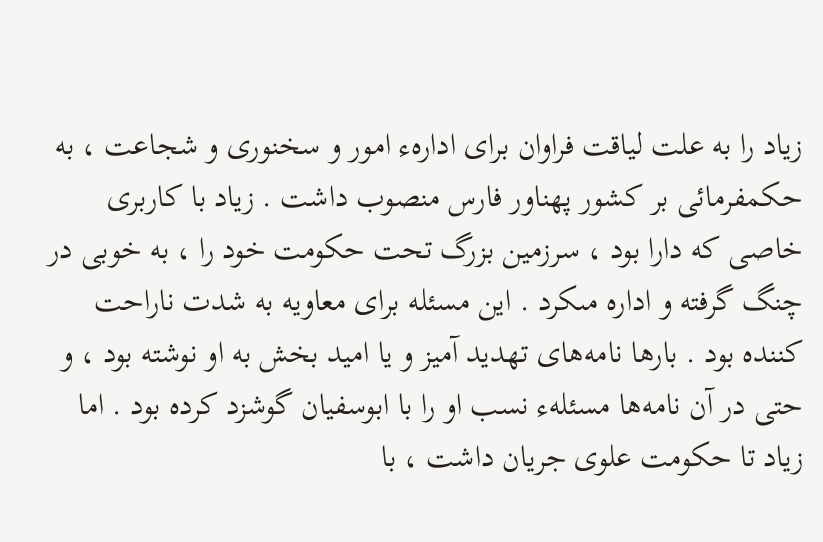زياد را به علت لياقت فراوان براى ادارهء امور و سخنورى و شجاعت ، به حكمفرمائى بر كشور پهناور فارس منصوب داشت . زياد با كاربرى خاصى كه دارا بود ، سرزمين بزرگ تحت حكومت خود را ، به خوبى در چنگ گرفته و اداره مىكرد . اين مسئله براى معاويه به شدت ناراحت كننده بود . بارها نامه‌هاى تهديد آميز و يا اميد بخش به او نوشته بود ، و حتى در آن نامه‌ها مسئلهء نسب او را با ابوسفيان گوشزد كرده بود . اما زياد تا حكومت علوى جريان داشت ، با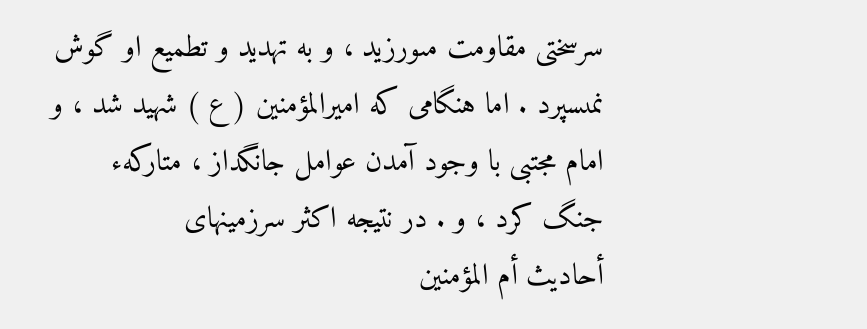سرسختى مقاومت مىورزيد ، و به تهديد و تطميع او گوش نمىسپرد . اما هنگامى كه اميرالمؤمنين ( ع ) شهيد شد ، و امام مجتبى با وجود آمدن عوامل جانگداز ، متاركهء جنگ كرد ، و . در نتيجه اكثر سرزمينهاى
أحاديث أم المؤمنين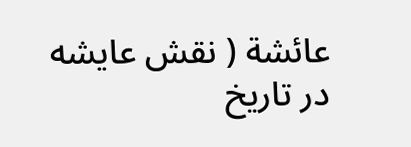عائشة ( نقش عايشه در تاريخ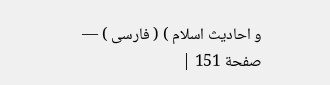و احاديث اسلام ) ( فارسى ) — صفحة 151 |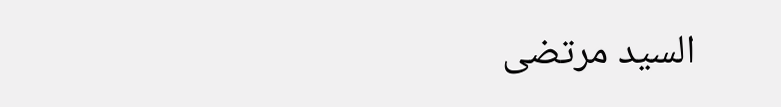السيد مرتضى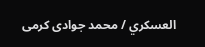العسكري / محمد جوادى كرمى